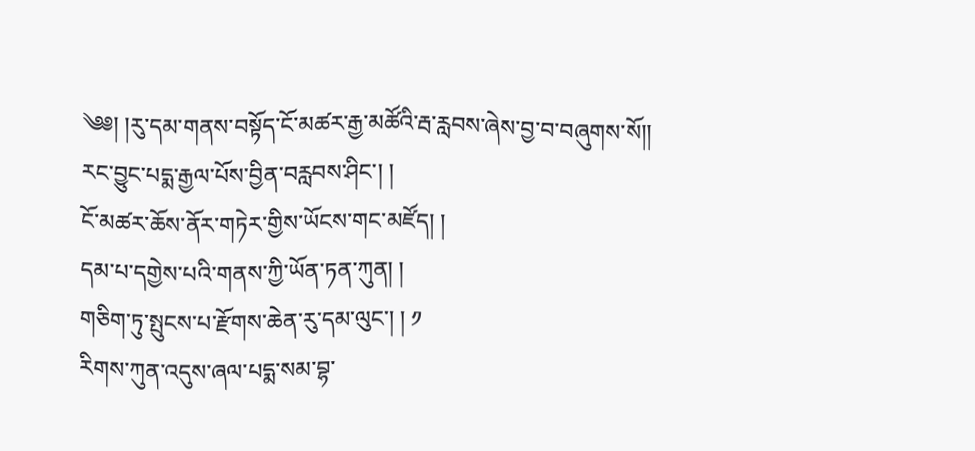༄༅། །རུ་དམ་གནས་བསྟོད་ངོ་མཚར་རྒྱ་མཚོའི་རྦ་རླབས་ཞེས་བྱ་བ་བཞུགས་སོ།།
རང་བྱུང་པདྨ་རྒྱལ་པོས་བྱིན་བརླབས་ཤིང་། །
ངོ་མཚར་ཆོས་ནོར་གཏེར་གྱིས་ཡོངས་གང་མཛོད། །
དམ་པ་དགྱེས་པའི་གནས་ཀྱི་ཡོན་ཏན་ཀུན། །
གཅིག་ཏུ་སྤུངས་པ་རྫོགས་ཆེན་རུ་དམ་ལུང་། ། ༡
རིགས་ཀུན་འདུས་ཞལ་པདྨ་སམ་བྷ་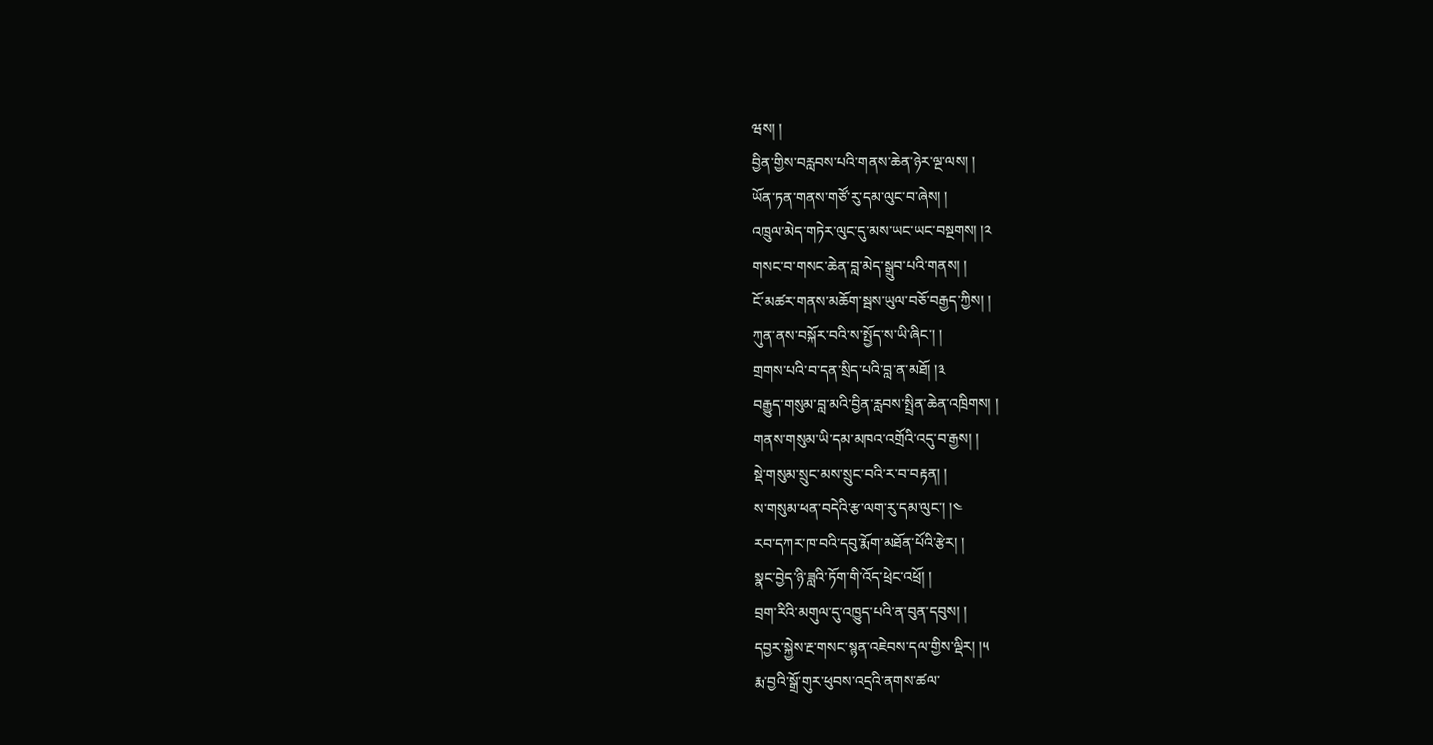ཝས། །
བྱིན་གྱིས་བརླབས་པའི་གནས་ཆེན་ཉེར་ལྔ་ལས། །
ཡོན་ཏན་གནས་གཙོ་རུ་དམ་ལུང་བ་ཞེས། །
འཁྲུལ་མེད་གཏེར་ལུང་དུ་མས་ཡང་ཡང་བསྔགས། །༢
གསང་བ་གསང་ཆེན་བླ་མེད་སྒྲུབ་པའི་གནས། །
ངོ་མཚར་གནས་མཆོག་སྦས་ཡུལ་བཅོ་བརྒྱད་ཀྱིས། །
ཀུན་ནས་བསྐོར་བའི་ས་སྤྱོད་ས་ཡི་ཞིང་། །
གྲགས་པའི་བ་དན་སྲིད་པའི་བླ་ན་མཐོ། །༣
བརྒྱུད་གསུམ་བླ་མའི་བྱིན་རླབས་སྤྲིན་ཆེན་འཁྲིགས། །
གནས་གསུམ་ཡི་དམ་མཁའ་འགྲོའི་འདུ་བ་རྒྱས། །
སྡེ་གསུམ་སྲུང་མས་སྲུང་བའི་ར་བ་བརྟན། །
ས་གསུམ་ཕན་བདེའི་རྩ་ལག་རུ་དམ་ལུང་། །༤
རབ་དཀར་ཁ་བའི་དབུ་རྨོག་མཐོན་པོའི་རྩེར། །
སྣང་བྱེད་ཉི་ཟླའི་ཏོག་གི་འོད་ཕྲེང་འཕྲོ། །
བྲག་རིའི་མགུལ་དུ་འཁྱུད་པའི་ན་བུན་དབུས། །
དབྱར་སྐྱེས་རྔ་གསང་སྙན་འཇེབས་དལ་གྱིས་ལྡིར། །༥
རྨ་བྱའི་སྒྲོ་གུར་ཕུབས་འདྲའི་ནགས་ཚལ་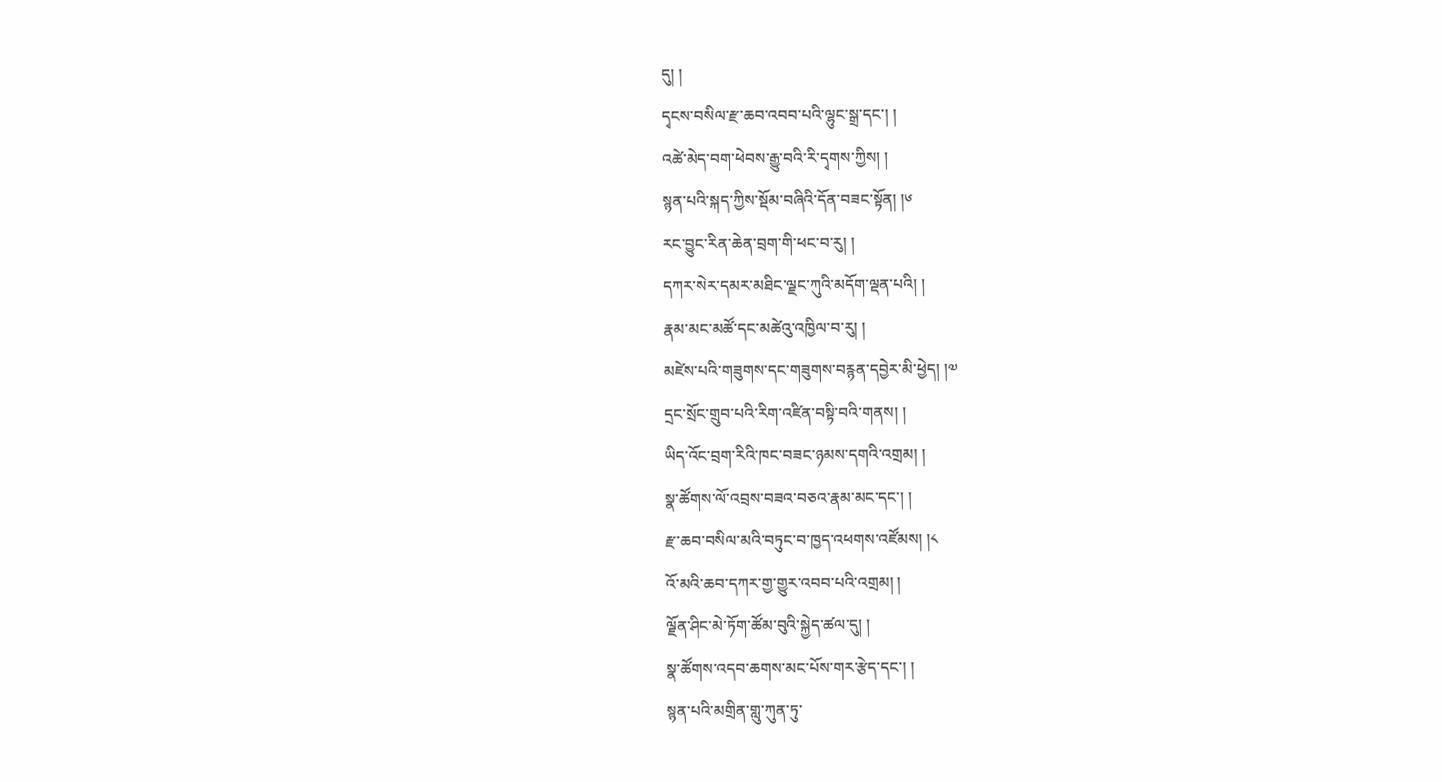དུ། །
དྭངས་བསིལ་རྫ་ཆབ་འབབ་པའི་ལྷུང་སྒྲ་དང་། །
འཚེ་མེད་བག་ཕེབས་རྒྱུ་བའི་རི་དྭགས་ཀྱིས། །
སྙན་པའི་སྐད་ཀྱིས་སྡོམ་བཞིའི་དོན་བཟང་སྟོན། །༦
རང་བྱུང་རིན་ཆེན་བྲག་གི་ཕང་བ་རུ། །
དཀར་སེར་དམར་མཐིང་ལྗང་ཀུའི་མདོག་ལྡན་པའི། །
རྣམ་མང་མཚོ་དང་མཚེའུ་འཁྱིལ་བ་རུ། །
མཛེས་པའི་གཟུགས་དང་གཟུགས་བརྙན་དབྱེར་མི་ཕྱེད། །༧
དྲང་སྲོང་གྲུབ་པའི་རིག་འཛིན་བསྟི་བའི་གནས། །
ཡིད་འོང་བྲག་རིའི་ཁང་བཟང་ཉམས་དགའི་འགྲམ། །
སྣ་ཚོགས་ལོ་འབྲས་བཟའ་བཅའ་རྣམ་མང་དང་། །
རྫ་ཆབ་བསིལ་མའི་བཏུང་བ་ཁྱད་འཕགས་འཛོམས། །༨
འོ་མའི་ཆབ་དཀར་གྱ་གྱུར་འབབ་པའི་འགྲམ། །
ལྗོན་ཤིང་མེ་ཏོག་ཚོམ་བུའི་སྐྱེད་ཚལ་དུ། །
སྣ་ཚོགས་འདབ་ཆགས་མང་པོས་གར་རྩེད་དང་། །
སྙན་པའི་མགྲིན་གླུ་ཀུན་ཏུ་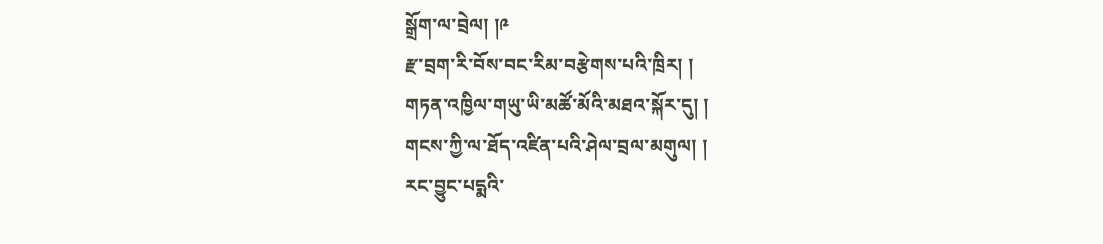སྒྲོག་ལ་བྲེལ། །༩
རྫ་བྲག་རི་བོས་བང་རིམ་བརྩེགས་པའི་ཁྲིར། །
གཏན་འཁྱིལ་གཡུ་ཡི་མཚོ་མོའི་མཐའ་སྐོར་དུ། །
གངས་ཀྱི་ལ་ཐོད་འཛིན་པའི་ཤེལ་བྲལ་མགུལ། །
རང་བྱུང་པདྨའི་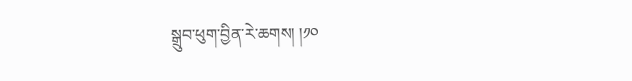སྒྲུབ་ཕུག་བྱིན་རེ་ཆགས། །༡༠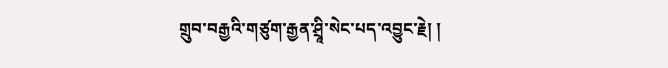གྲུབ་བརྒྱའི་གཙུག་རྒྱན་ཤྲཱི་སེང་པད་འབྱུང་རྗེ། །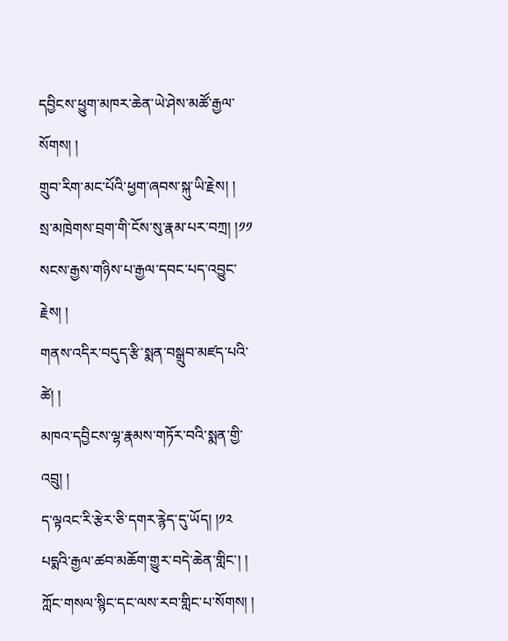དབྱིངས་ཕྱུག་མཁར་ཆེན་ཡེ་ཤེས་མཚོ་རྒྱལ་སོགས། །
གྲུབ་རིག་མང་པོའི་ཕྱག་ཞབས་སྐུ་ཡི་རྗེས། །
སྲ་མཁྲེགས་བྲག་གི་ངོས་སུ་རྣམ་པར་བཀྲ། །༡༡
སངས་རྒྱས་གཉིས་པ་རྒྱལ་དབང་པད་འབྱུང་རྗེས། །
གནས་འདིར་བདུད་རྩི་སྨན་བསྒྲུབ་མཛད་པའི་ཚེ། །
མཁའ་དབྱིངས་ལྷ་རྣམས་གཏོར་བའི་སྨན་གྱི་འབྲུ། །
ད་ལྟའང་རི་རྩེར་ཅི་དགར་རྙེད་དུ་ཡོད། །༡༢
པདྨའི་རྒྱལ་ཚབ་མཆོག་གྱུར་བདེ་ཆེན་གླིང་། །
ཀློང་གསལ་སྙིང་དང་ལས་རབ་གླིང་པ་སོགས། །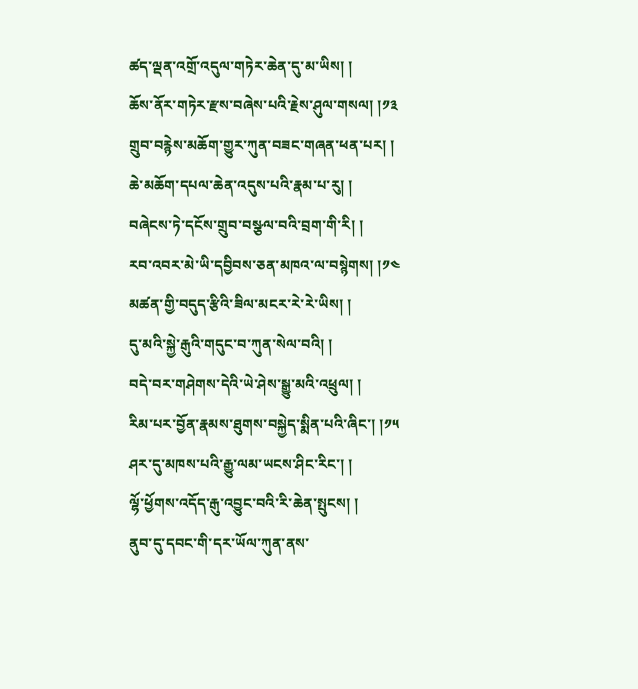ཚད་ལྡན་འགྲོ་འདུལ་གཏེར་ཆེན་དུ་མ་ཡིས། །
ཆོས་ནོར་གཏེར་རྫས་བཞེས་པའི་རྗེས་ཤུལ་གསལ། །༡༣
གྲུབ་བརྙེས་མཆོག་གྱུར་ཀུན་བཟང་གཞན་ཕན་པར། །
ཆེ་མཆོག་དཔལ་ཆེན་འདུས་པའི་རྣམ་པ་རུ། །
བཞེངས་ཏེ་དངོས་གྲུབ་བསྩལ་བའི་བྲག་གི་རི། །
རབ་འབར་མེ་ཡི་དབྱིབས་ཅན་མཁའ་ལ་བསྙེགས། །༡༤
མཚན་གྱི་བདུད་རྩིའི་ཟིལ་མངར་རེ་རེ་ཡིས། །
དུ་མའི་སྐྱེ་རྒུའི་གདུང་བ་ཀུན་སེལ་བའི། །
བདེ་བར་གཤེགས་དེའི་ཡེ་ཤེས་སྒྱུ་མའི་འཕྲུལ། །
རིམ་པར་བྱོན་རྣམས་ཐུགས་བསྐྱེད་སྨིན་པའི་ཞིང་། །༡༥
ཤར་དུ་མཁས་པའི་རྒྱུ་ལམ་ཡངས་ཤིང་རིང་། །
ལྷོ་ཕྱོགས་འདོད་རྒུ་འབྱུང་བའི་རི་ཆེན་སྤུངས། །
ནུབ་དུ་དབང་གི་དར་ཡོལ་ཀུན་ནས་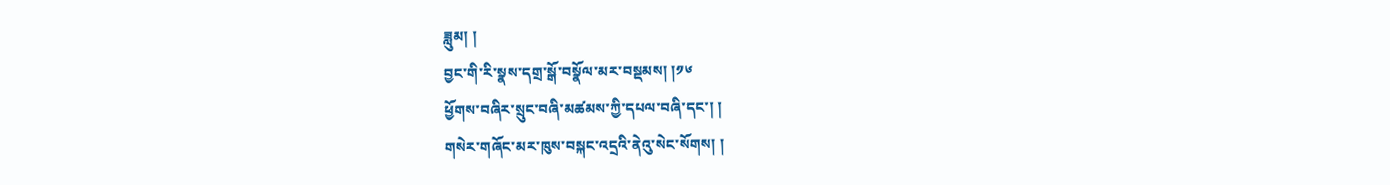ཟླུམ། །
བྱང་གི་རི་སྣས་དགྲ་སྒོ་བསྣོལ་མར་བསྡམས། །༡༦
ཕྱོགས་བཞིར་སྲུང་བཞི་མཚམས་ཀྱི་དཔལ་བཞི་དང་། །
གསེར་གཞོང་མར་ཁུས་བསྐང་འདྲའི་ནེའུ་སེང་སོགས། །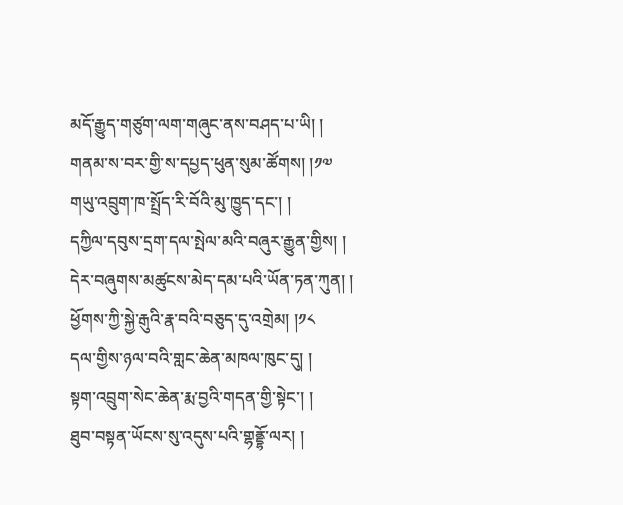མདོ་རྒྱུད་གཙུག་ལག་གཞུང་ནས་བཤད་པ་ཡི། །
གནམ་ས་བར་གྱི་ས་དཔྱད་ཕུན་སུམ་ཚོགས། །༡༧
གཡུ་འབྲུག་ཁ་སྤྲོད་རི་བོའི་མུ་ཁྱུད་དང་། །
དཀྱིལ་དབུས་དྲག་དལ་སྤེལ་མའི་བཞུར་རྒྱུན་གྱིས། །
དེར་བཞུགས་མཚུངས་མེད་དམ་པའི་ཡོན་ཏན་ཀུན། །
ཕྱོགས་ཀྱི་སྐྱེ་རྒུའི་རྣ་བའི་བཅུད་དུ་འགྲེམ། །༡༨
དལ་གྱིས་ཉལ་བའི་གླང་ཆེན་མཁལ་ཁུང་དུ། །
སྟག་འབྲུག་སེང་ཆེན་རྨ་བྱའི་གདན་གྱི་སྟེང་། །
ཐུབ་བསྟན་ཡོངས་སུ་འདུས་པའི་གྷནྡྷོ་ལར། །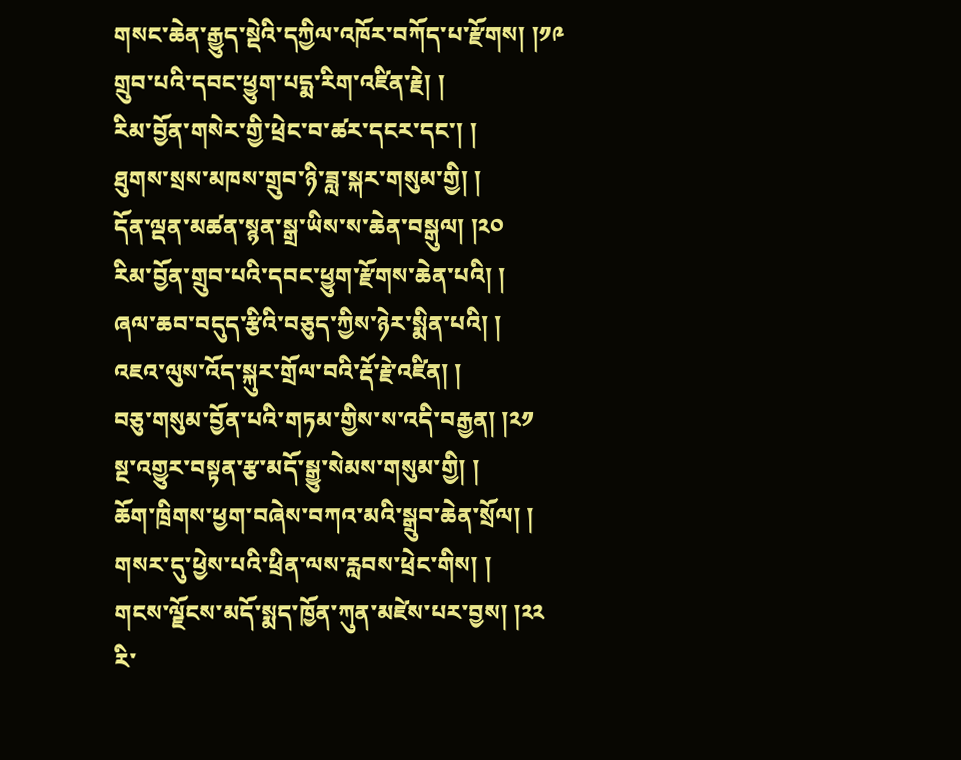གསང་ཆེན་རྒྱུད་སྡེའི་དཀྱིལ་འཁོར་བཀོད་པ་རྫོགས། །༡༩
གྲུབ་པའི་དབང་ཕྱུག་པདྨ་རིག་འཛིན་རྗེ། །
རིམ་བྱོན་གསེར་གྱི་ཕྲེང་བ་ཚར་དངར་དང་། །
ཐུགས་སྲས་མཁས་གྲུབ་ཉི་ཟླ་སྐར་གསུམ་གྱི། །
དོན་ལྡན་མཚན་སྙན་སྒྲ་ཡིས་ས་ཆེན་བསྒུལ། །༢༠
རིམ་བྱོན་གྲུབ་པའི་དབང་ཕྱུག་རྫོགས་ཆེན་པའི། །
ཞལ་ཆབ་བདུད་རྩིའི་བཅུད་ཀྱིས་ཉེར་སྨིན་པའི། །
འཇའ་ལུས་འོད་སྐུར་གྲོལ་བའི་རྡོ་རྗེ་འཛིན། །
བཅུ་གསུམ་བྱོན་པའི་གཏམ་གྱིས་ས་འདི་བརྒྱན། །༢༡
སྔ་འགྱུར་བསྟན་རྩ་མདོ་སྒྱུ་སེམས་གསུམ་གྱི། །
ཆོག་ཁྲིགས་ཕྱག་བཞེས་བཀའ་མའི་སྒྲུབ་ཆེན་སྲོལ། །
གསར་དུ་ཕྱེས་པའི་ཕྲིན་ལས་རླབས་ཕྲེང་གིས། །
གངས་ལྗོངས་མདོ་སྨད་ཁྱོན་ཀུན་མཛེས་པར་བྱས། །༢༢
རི་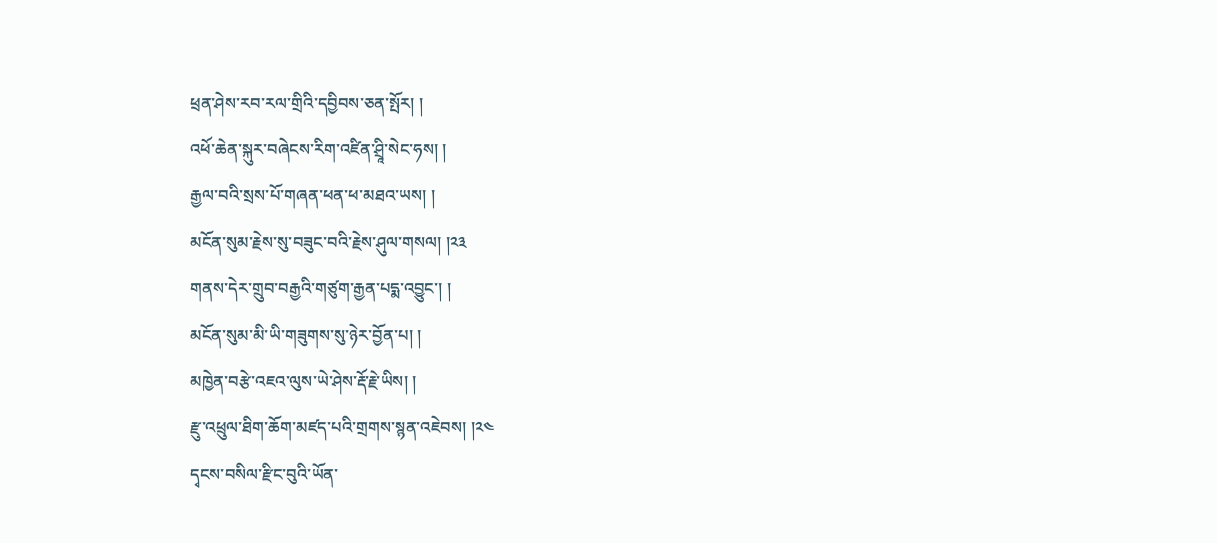ཕྲན་ཤེས་རབ་རལ་གྲིའི་དབྱིབས་ཅན་སྤོར། །
འཕོ་ཆེན་སྐུར་བཞེངས་རིག་འཛིན་ཤྲཱི་སེང་ཧས། །
རྒྱལ་བའི་སྲས་པོ་གཞན་ཕན་ཕ་མཐའ་ཡས། །
མངོན་སུམ་རྗེས་སུ་བཟུང་བའི་རྗེས་ཤུལ་གསལ། །༢༣
གནས་དེར་གྲུབ་བརྒྱའི་གཙུག་རྒྱན་པདྨ་འབྱུང་། །
མངོན་སུམ་མི་ཡི་གཟུགས་སུ་ཉེར་བྱོན་པ། །
མཁྱེན་བརྩེ་འཇའ་ལུས་ཡེ་ཤེས་རྡོ་རྗེ་ཡིས། །
རྫུ་འཕྲུལ་ཐིག་ཆོག་མཛད་པའི་གྲགས་སྙན་འཇེབས། །༢༤
དྭངས་བསིལ་རྫིང་བུའི་ཡོན་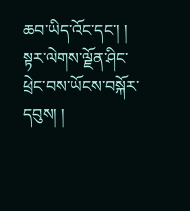ཆབ་ཡིད་འོང་དང་། །
སྟར་ལེགས་ལྗོན་ཤིང་ཕྲེང་བས་ཡོངས་བསྐོར་དབུས། །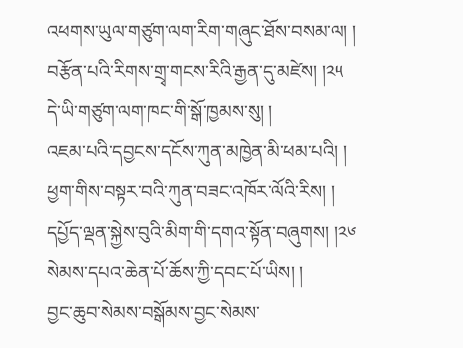འཕགས་ཡུལ་གཙུག་ལག་རིག་གཞུང་ཐོས་བསམ་ལ། །
བརྩོན་པའི་རིགས་གྲྭ་གངས་རིའི་རྒྱན་དུ་མཛེས། །༢༥
དེ་ཡི་གཙུག་ལག་ཁང་གི་སྒོ་ཁྱམས་སུ། །
འཇམ་པའི་དབྱངས་དངོས་ཀུན་མཁྱེན་མི་ཕམ་པའི། །
ཕྱག་གིས་བསྟར་བའི་ཀུན་བཟང་འཁོར་ལོའི་རིས། །
དཔྱོད་ལྡན་སྐྱེས་བུའི་མིག་གི་དགའ་སྟོན་བཞུགས། །༢༦
སེམས་དཔའ་ཆེན་པོ་ཆོས་ཀྱི་དབང་པོ་ཡིས། །
བྱང་ཆུབ་སེམས་བསྒོམས་བྱང་སེམས་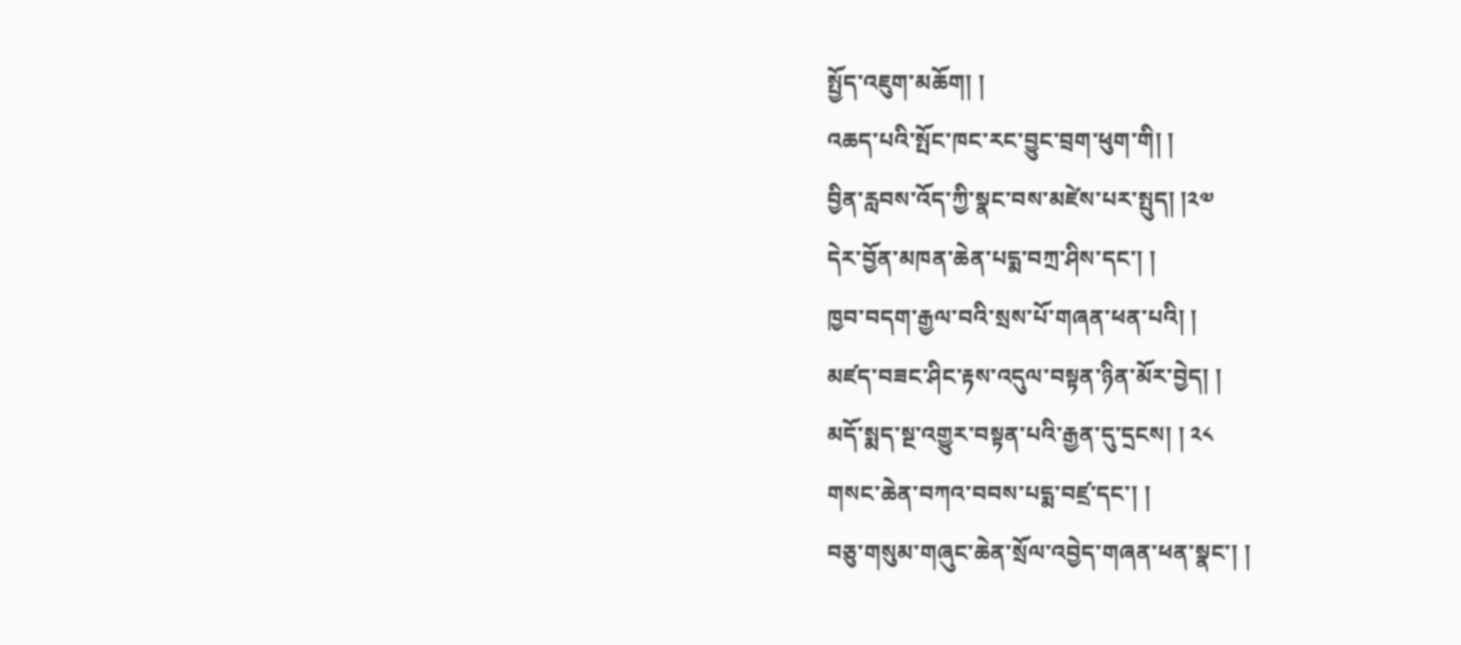སྤྱོད་འཇུག་མཆོག། །
འཆད་པའི་སྤོང་ཁང་རང་བྱུང་བྲག་ཕུག་གི། །
བྱིན་རླབས་འོད་ཀྱི་སྣང་བས་མཛེས་པར་སྤུད། །༢༧
དེར་བྱོན་མཁན་ཆེན་པདྨ་བཀྲ་ཤིས་དང་། །
ཁྱབ་བདག་རྒྱལ་བའི་སྲས་པོ་གཞན་ཕན་པའི། །
མཛད་བཟང་ཤིང་རྟས་འདུལ་བསྟན་ཉིན་མོར་བྱེད། །
མདོ་སྨད་སྔ་འགྱུར་བསྟན་པའི་རྒྱན་དུ་དྲངས། ། ༢༨
གསང་ཆེན་བཀའ་བབས་པདྨ་བཛྲ་དང་། །
བཅུ་གསུམ་གཞུང་ཆེན་སྲོལ་འབྱེད་གཞན་ཕན་སྣང་། །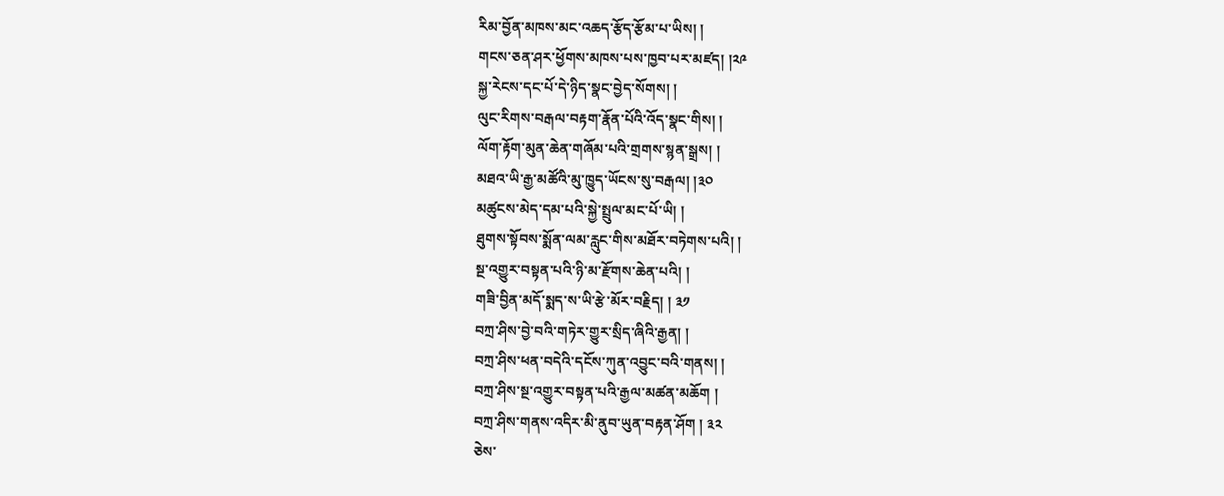རིམ་བྱོན་མཁས་མང་འཆད་རྩོད་རྩོམ་པ་ཡིས། །
གངས་ཅན་ཤར་ཕྱོགས་མཁས་པས་ཁྱབ་པར་མཛད། །༢༩
སྐྱ་རེངས་དང་པོ་དེ་ཉིད་སྣང་བྱེད་སོགས། །
ལུང་རིགས་བརྒལ་བརྟག་རྣོན་པོའི་འོད་སྣང་གིས། །
ལོག་རྟོག་མུན་ཆེན་གཞོམ་པའི་གྲགས་སྙན་སྒྲས། །
མཐའ་ཡི་རྒྱ་མཚོའི་མུ་ཁྱུད་ཡོངས་སུ་བརྒལ། །༣༠
མཚུངས་མེད་དམ་པའི་སྐྱེ་སྤྲུལ་མང་པོ་ཡི། །
ཐུགས་སྟོབས་སྨོན་ལམ་རླུང་གིས་མཐོར་བཏེགས་པའི། །
སྔ་འགྱུར་བསྟན་པའི་ཉི་མ་རྫོགས་ཆེན་པའི། །
གཟི་བྱིན་མདོ་སྨད་ས་ཡི་རྩེ་མོར་བརྗིད། ། ༣༡
བཀྲ་ཤིས་བྱེ་བའི་གཏེར་གྱུར་སྲིད་ཞིའི་རྒྱན། །
བཀྲ་ཤིས་ཕན་བདེའི་དངོས་ཀུན་འབྱུང་བའི་གནས། །
བཀྲ་ཤིས་སྔ་འགྱུར་བསྟན་པའི་རྒྱལ་མཚན་མཆོག །
བཀྲ་ཤིས་གནས་འདིར་མི་ནུབ་ཡུན་བརྟན་ཤོག ། ༣༢
ཅེས་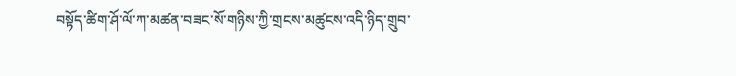བསྟོད་ཚིག་ཤོ་ལོ་ཀ་མཚན་བཟང་སོ་གཉིས་ཀྱི་གྲངས་མཚུངས་འདི་ཉིད་གྲུབ་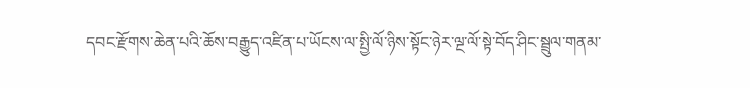དབང་རྫོགས་ཆེན་པའི་ཆོས་བརྒྱུད་འཛིན་པ་ཡོངས་ལ་སྤྱི་ལོ་ཉིས་སྟོང་ཉེར་ལྔ་ལོ་སྟེ་བོད་ཤིང་སྦྲུལ་གནམ་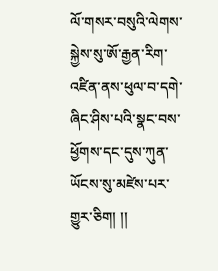ལོ་གསར་བསུའི་ལེགས་སྐྱེས་སུ་ཨོ་རྒྱན་རིག་འཛིན་ནས་ཕུལ་བ་དགེ་ཞིང་ཤིས་པའི་སྣང་བས་ཕྱོགས་དང་དུས་ཀུན་ཡོངས་སུ་མཛེས་པར་གྱུར་ཅིག། །།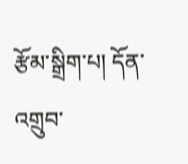རྩོམ་སྒྲིག་པ། དོན་འགྲུབ་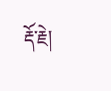རྡོ་རྗེ།